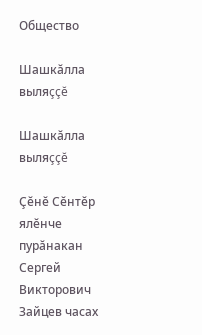Общество

Шашкăлла выляççĕ

Шашкăлла выляççĕ

Çĕнĕ Сĕнтĕр ялĕнче пурăнакан Сергей Викторович Зайцев часах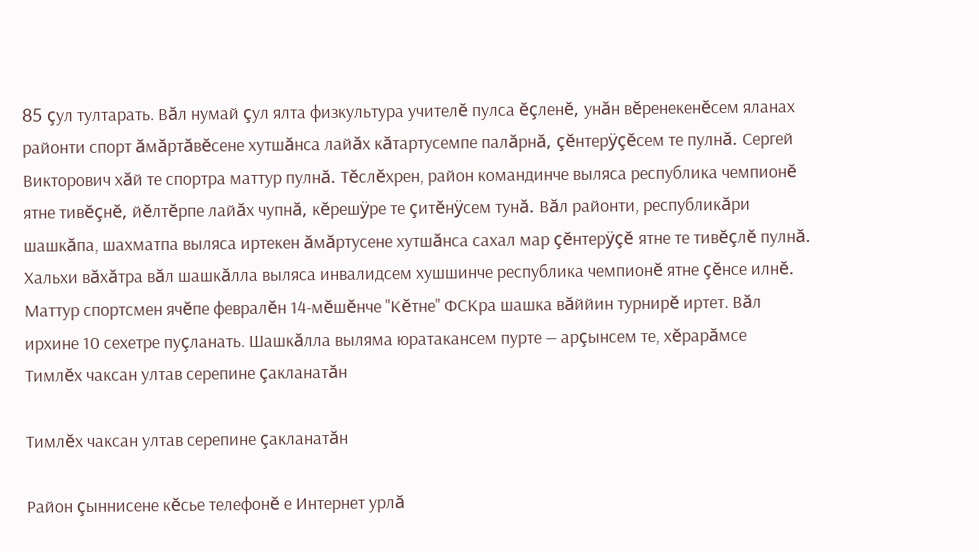85 çул тултарать. Вăл нумай çул ялта физкультура учителĕ пулса ĕçленĕ, унăн вĕренекенĕсем яланах районти спорт ăмăртăвĕсене хутшăнса лайăх кăтартусемпе палăрнă, çĕнтерÿçĕсем те пулнă. Сергей Викторович хăй те спортра маттур пулнă. Тĕслĕхрен, район командинче выляса республика чемпионĕ ятне тивĕçнĕ, йĕлтĕрпе лайăх чупнă, кĕрешÿре те çитĕнÿсем тунă. Вăл районти, республикăри шашкăпа, шахматпа выляса иртекен ăмăртусене хутшăнса сахал мар çĕнтерÿçĕ ятне те тивĕçлĕ пулнă. Хальхи вăхăтра вăл шашкăлла выляса инвалидсем хушшинче республика чемпионĕ ятне çĕнсе илнĕ. Маттур спортсмен ячĕпе февралĕн 14-мĕшĕнче "Кĕтне" ФСКра шашка вăййин турнирĕ иртет. Вăл ирхине 10 сехетре пуçланать. Шашкăлла выляма юратакансем пурте — арçынсем те, хĕрарăмсе
Тимлĕх чаксан ултав серепине çакланатăн

Тимлĕх чаксан ултав серепине çакланатăн

Район çыннисене кĕсье телефонĕ е Интернет урлă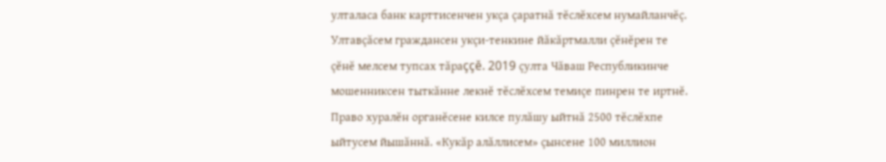улталаса банк карттисенчен укçа çаратнă тĕслĕхсем нумайланчĕç. Ултавçăсем граждансен укçи-тенкине йăкăртмалли çĕнĕрен те çĕнĕ мелсем тупсах тăраççĕ. 2019 çулта Чăваш Республикинче мошенниксен тыткăнне лекнĕ тĕслĕхсем темиçе пинрен те иртнĕ. Право хуралĕн органĕсене килсе пулăшу ыйтнă 2500 тĕслĕхпе ыйтусем йышăннă. «Кукăр алăллисем» çынсене 100 миллион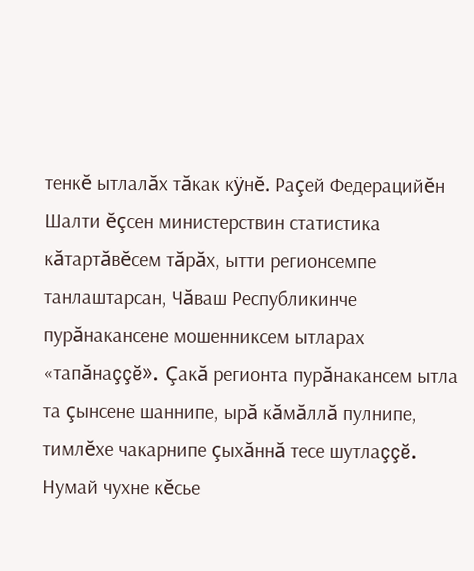тенкĕ ытлалăх тăкак кÿнĕ. Раçей Федерацийĕн Шалти ĕçсен министерствин статистика кăтартăвĕсем тăрăх, ытти регионсемпе танлаштарсан, Чăваш Республикинче пурăнакансене мошенниксем ытларах «тапăнаççĕ». Çакă регионта пурăнакансем ытла та çынсене шаннипе, ырă кăмăллă пулнипе, тимлĕхе чакарнипе çыхăннă тесе шутлаççĕ. Нумай чухне кĕсье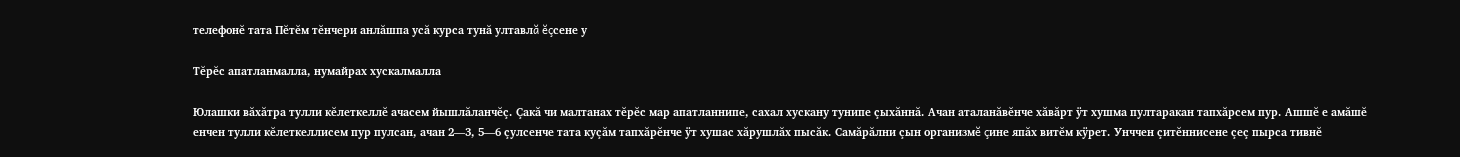телефонĕ тата Пĕтĕм тĕнчери анлăшпа усă курса тунă ултавлă ĕçсене у

Тĕрĕс апатланмалла, нумайрах хускалмалла

Юлашки вăхăтра тулли кĕлеткеллĕ ачасем йышлăланчĕç. Çакă чи малтанах тĕрĕс мар апатланнипе, сахал хускану тунипе çыхăннă. Ачан аталанăвĕнче хăвăрт ÿт хушма пултаракан тапхăрсем пур. Ашшĕ е амăшĕ енчен тулли кĕлеткеллисем пур пулсан, ачан 2—3, 5—6 çулсенче тата куçăм тапхăрĕнче ÿт хушас хăрушлăх пысăк. Самăрăлни çын организмĕ çине япăх витĕм кÿрет. Унччен çитĕннисене çеç пырса тивнĕ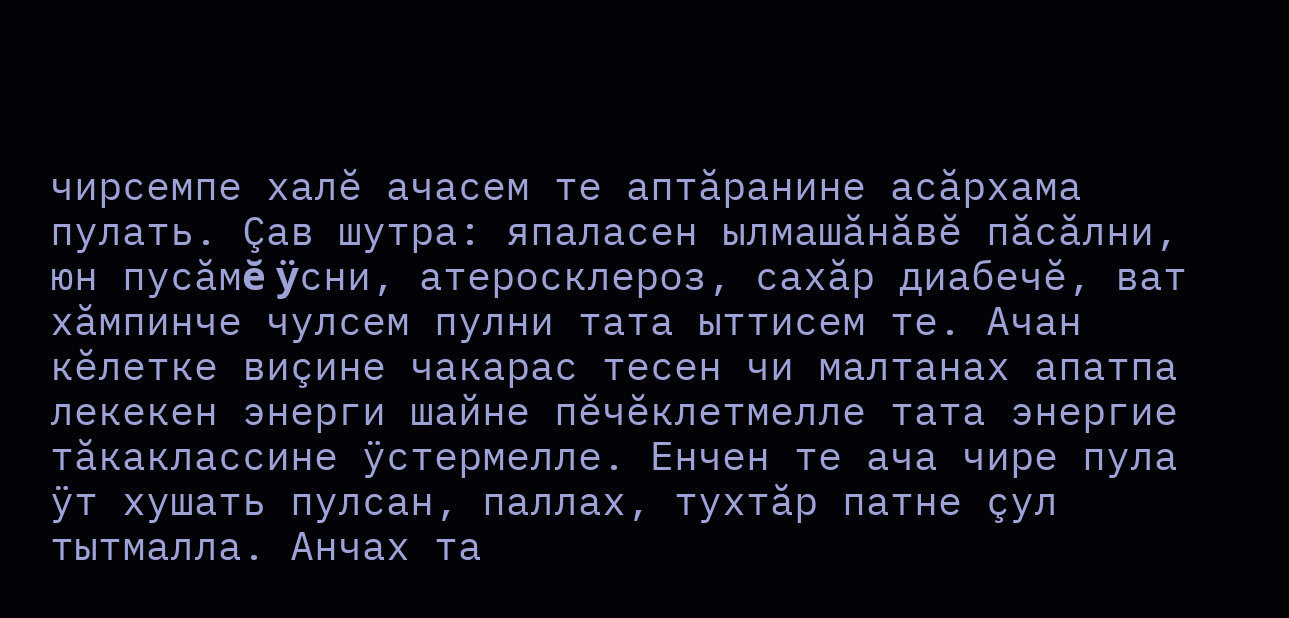чирсемпе халĕ ачасем те аптăранине асăрхама пулать. Çав шутра: япаласен ылмашăнăвĕ пăсăлни, юн пусăмĕ ÿсни, атеросклероз, сахăр диабечĕ, ват хăмпинче чулсем пулни тата ыттисем те. Ачан кĕлетке виçине чакарас тесен чи малтанах апатпа лекекен энерги шайне пĕчĕклетмелле тата энергие тăкаклассине ÿстермелле. Енчен те ача чире пула ÿт хушать пулсан, паллах, тухтăр патне çул тытмалла. Анчах та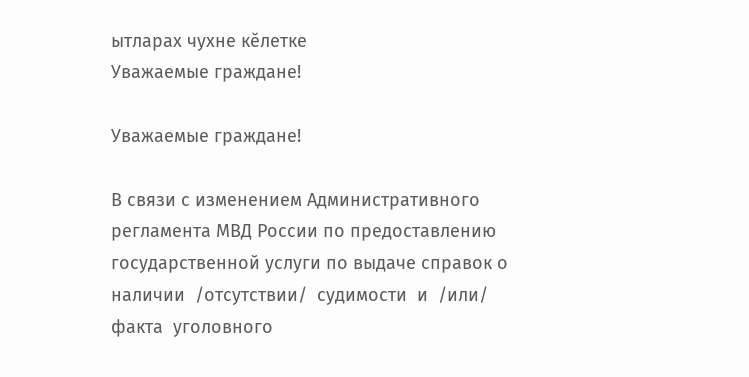ытларах чухне кĕлетке
Уважаемые граждане!

Уважаемые граждане!

В связи с изменением Административного регламента МВД России по предоставлению государственной услуги по выдаче справок о наличии  /отсутствии/  судимости  и  /или/  факта  уголовного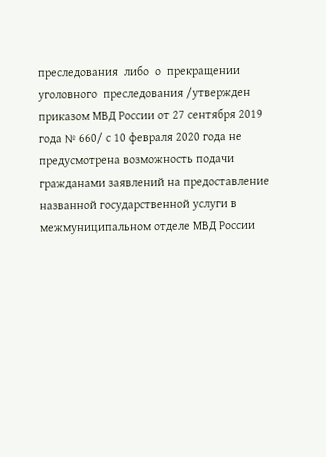преследования  либо  о  прекращении  уголовного  преследования /утвержден приказом МВД России от 27 сентября 2019 года № 660/ с 10 февраля 2020 года не предусмотрена возможность подачи гражданами заявлений на предоставление названной государственной услуги в межмуниципальном отделе МВД России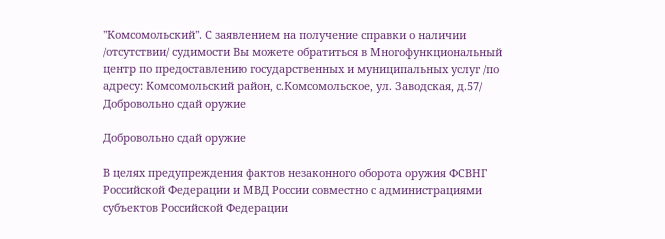"Комсомольский". С заявлением на получение справки о наличии /отсутствии/ судимости Вы можете обратиться в Многофункциональный центр по предоставлению государственных и муниципальных услуг /по адресу: Комсомольский район, с.Комсомольское, ул. Заводская, д.57/
Добровольно сдай оружие

Добровольно сдай оружие

В целях предупреждения фактов незаконного оборота оружия ФСВНГ Российской Федерации и МВД России совместно с администрациями субъектов Российской Федерации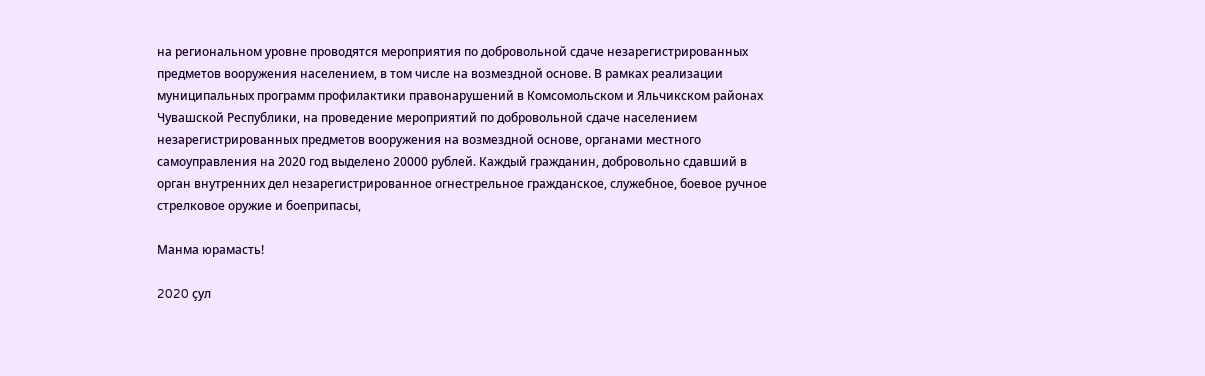на региональном уровне проводятся мероприятия по добровольной сдаче незарегистрированных предметов вооружения населением, в том числе на возмездной основе. В рамках реализации муниципальных программ профилактики правонарушений в Комсомольском и Яльчикском районах Чувашской Республики, на проведение мероприятий по добровольной сдаче населением незарегистрированных предметов вооружения на возмездной основе, органами местного самоуправления на 2020 год выделено 20000 рублей. Каждый гражданин, добровольно сдавший в орган внутренних дел незарегистрированное огнестрельное гражданское, служебное, боевое ручное стрелковое оружие и боеприпасы,

Манма юрамасть!

2020 çул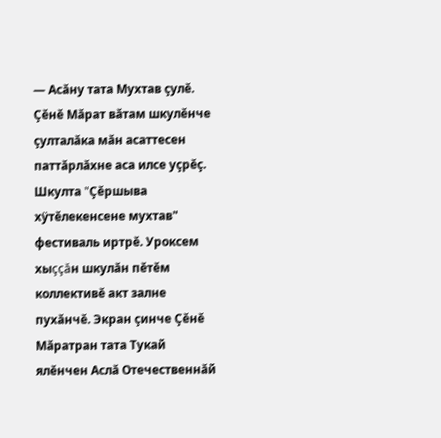— Асăну тата Мухтав çулĕ. Çĕнĕ Мăрат вăтам шкулĕнче çулталăка мăн асаттесен паттăрлăхне аса илсе уçрĕç. Шкулта "Çĕршыва хÿтĕлекенсене мухтав" фестиваль иртрĕ. Уроксем хыççăн шкулăн пĕтĕм коллективĕ акт залне пухăнчĕ. Экран çинче Çĕнĕ Мăратран тата Тукай ялĕнчен Аслă Отечественнăй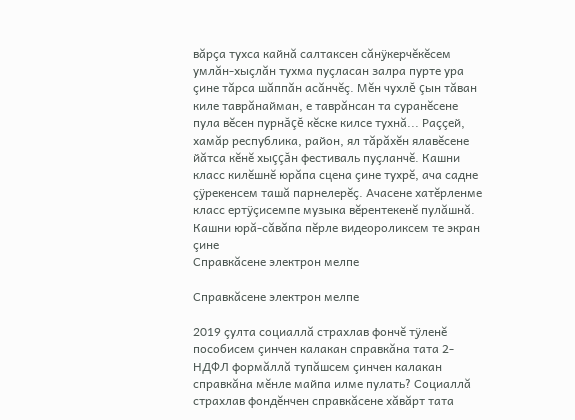вăрçа тухса кайнă салтаксен сăнÿкерчĕкĕсем умлăн-хыçлăн тухма пуçласан залра пурте ура çине тăрса шăппăн асăнчĕç. Мĕн чухлĕ çын тăван киле таврăнайман, е таврăнсан та суранĕсене пула вĕсен пурнăçĕ кĕске килсе тухнă... Раççей, хамăр республика, район, ял тăрăхĕн ялавĕсене йăтса кĕнĕ хыççăн фестиваль пуçланчĕ. Кашни класс килĕшнĕ юрăпа сцена çине тухрĕ, ача садне çÿрекенсем ташă парнелерĕç. Ачасене хатĕрленме класс ертÿçисемпе музыка вĕрентекенĕ пулăшнă. Кашни юрă-сăвăпа пĕрле видеороликсем те экран çине
Справкăсене электрон мелпе

Справкăсене электрон мелпе

2019 çулта социаллă страхлав фончĕ тÿленĕ пособисем çинчен калакан справкăна тата 2-НДФЛ формăллă тупăшсем çинчен калакан справкăна мĕнле майпа илме пулать? Социаллă страхлав фондĕнчен справкăсене хăвăрт тата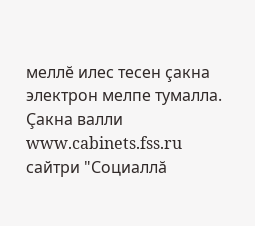меллĕ илес тесен çакна электрон мелпе тумалла. Çакна валли www.cabinets.fss.ru сайтри "Социаллă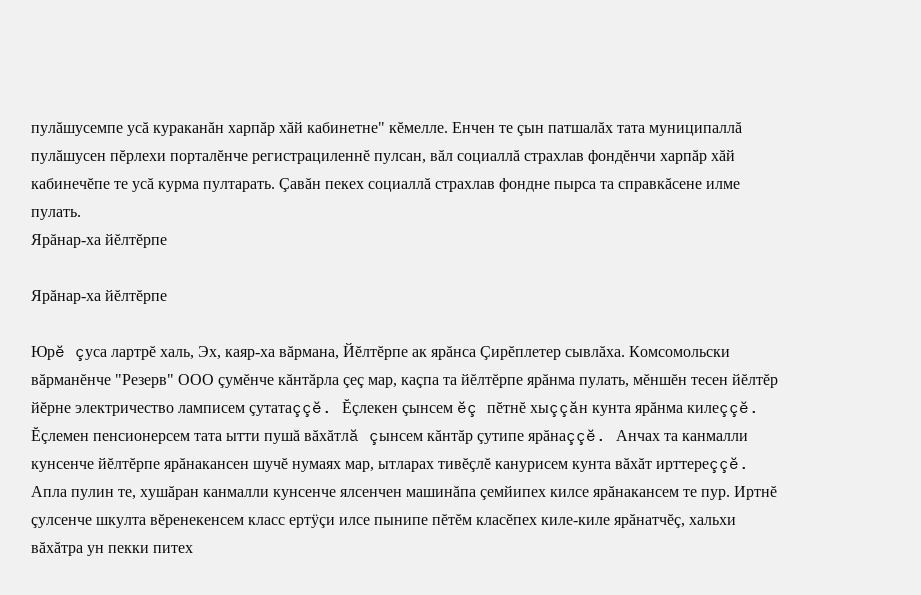пулăшусемпе усă кураканăн харпăр хăй кабинетне" кĕмелле. Енчен те çын патшалăх тата муниципаллă пулăшусен пĕрлехи порталĕнче регистрациленнĕ пулсан, вăл социаллă страхлав фондĕнчи харпăр хăй кабинечĕпе те усă курма пултарать. Çавăн пекех социаллă страхлав фондне пырса та справкăсене илме пулать.
Ярăнар-ха йĕлтĕрпе

Ярăнар-ха йĕлтĕрпе

Юрĕ çуса лартрĕ халь, Эх, каяр-ха вăрмана, Йĕлтĕрпе ак ярăнса Çирĕплетер сывлăха. Комсомольски вăрманĕнче "Резерв" ООО çумĕнче кăнтăрла çеç мар, каçпа та йĕлтĕрпе ярăнма пулать, мĕншĕн тесен йĕлтĕр йĕрне электричество ламписем çутатаççĕ. Ĕçлекен çынсем ĕç пĕтнĕ хыççăн кунта ярăнма килеççĕ. Ĕçлемен пенсионерсем тата ытти пушă вăхăтлă çынсем кăнтăр çутипе ярăнаççĕ. Анчах та канмалли кунсенче йĕлтĕрпе ярăнакансен шучĕ нумаях мар, ытларах тивĕçлĕ канурисем кунта вăхăт ирттереççĕ. Апла пулин те, хушăран канмалли кунсенче ялсенчен машинăпа çемйипех килсе ярăнакансем те пур. Иртнĕ çулсенче шкулта вĕренекенсем класс ертÿçи илсе пынипе пĕтĕм класĕпех киле-киле ярăнатчĕç, хальхи вăхăтра ун пекки питех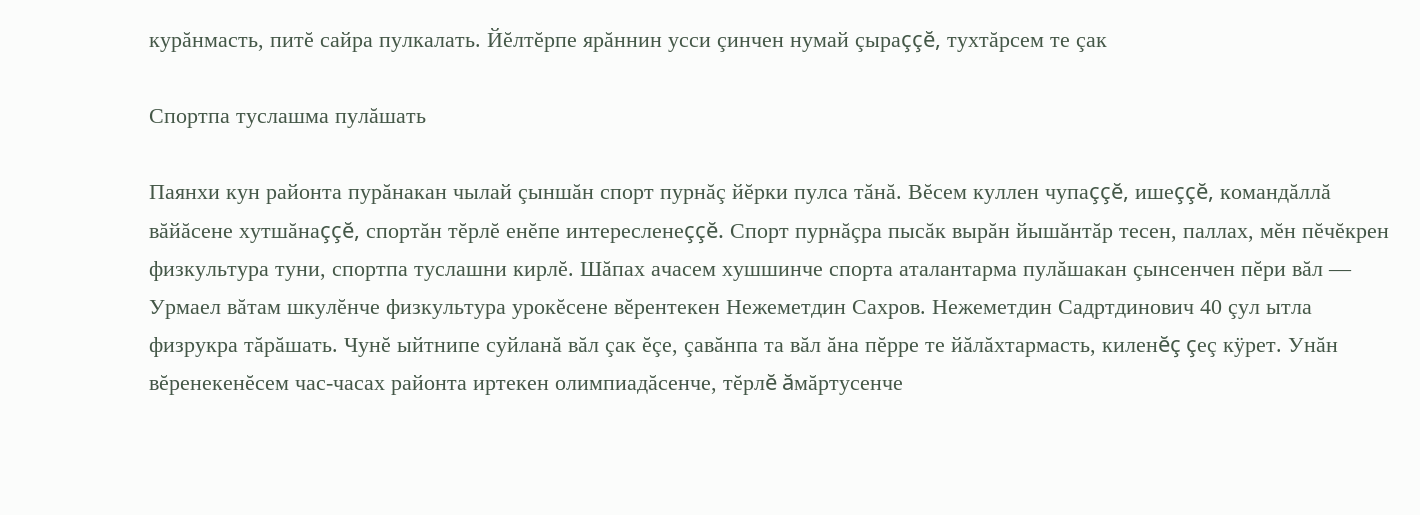курăнмасть, питĕ сайра пулкалать. Йĕлтĕрпе ярăннин усси çинчен нумай çыраççĕ, тухтăрсем те çак

Спортпа туслашма пулăшать

Паянхи кун районта пурăнакан чылай çыншăн спорт пурнăç йĕрки пулса тăнă. Вĕсем куллен чупаççĕ, ишеççĕ, командăллă вăйăсене хутшăнаççĕ, спортăн тĕрлĕ енĕпе интересленеççĕ. Спорт пурнăçра пысăк вырăн йышăнтăр тесен, паллах, мĕн пĕчĕкрен физкультура туни, спортпа туслашни кирлĕ. Шăпах ачасем хушшинче спорта аталантарма пулăшакан çынсенчен пĕри вăл — Урмаел вăтам шкулĕнче физкультура урокĕсене вĕрентекен Нежеметдин Сахров. Нежеметдин Садртдинович 40 çул ытла физрукра тăрăшать. Чунĕ ыйтнипе суйланă вăл çак ĕçе, çавăнпа та вăл ăна пĕрре те йăлăхтармасть, киленĕç çеç кÿрет. Унăн вĕренекенĕсем час-часах районта иртекен олимпиадăсенче, тĕрлĕ ăмăртусенче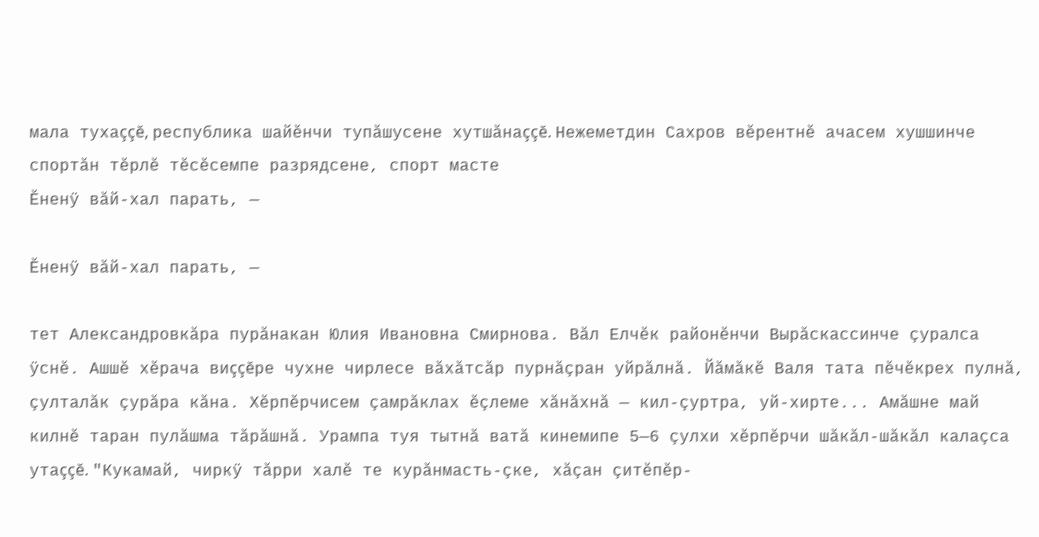мала тухаççĕ, республика шайĕнчи тупăшусене хутшăнаççĕ. Нежеметдин Сахров вĕрентнĕ ачасем хушшинче спортăн тĕрлĕ тĕсĕсемпе разрядсене, спорт масте
Ĕненÿ вăй-хал парать, —

Ĕненÿ вăй-хал парать, —

тет Александровкăра пурăнакан Юлия Ивановна Смирнова. Вăл Елчĕк районĕнчи Вырăскассинче çуралса ÿснĕ. Ашшĕ хĕрача виççĕре чухне чирлесе вăхăтсăр пурнăçран уйрăлнă. Йăмăкĕ Валя тата пĕчĕкрех пулнă, çулталăк çурăра кăна. Хĕрпĕрчисем çамрăклах ĕçлеме хăнăхнă — кил-çуртра, уй-хирте... Амăшне май килнĕ таран пулăшма тăрăшнă. Урампа туя тытнă ватă кинемипе 5—6 çулхи хĕрпĕрчи шăкăл-шăкăл калаçса утаççĕ. "Кукамай, чиркÿ тăрри халĕ те курăнмасть-çке, хăçан çитĕпĕр-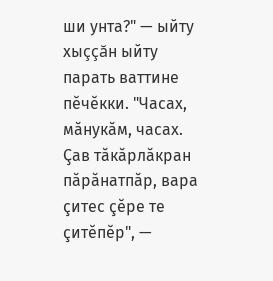ши унта?" — ыйту хыççăн ыйту парать ваттине пĕчĕкки. "Часах, мăнукăм, часах. Çав тăкăрлăкран пăрăнатпăр, вара çитес çĕре те çитĕпĕр", —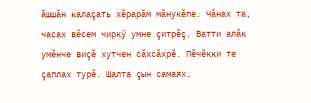ăшшăн калаçать хĕрарăм мăнукĕпе. Чăнах та, часах вĕсем чиркÿ умне çитрĕç. Ватти алăк умĕнче виçĕ хутчен сăхсăхрĕ. Пĕчĕкки те çаплах турĕ. Шалта çын самаях.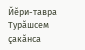Йĕри-тавра Турăшсем çакăнса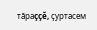тăраççĕ, çуртасем